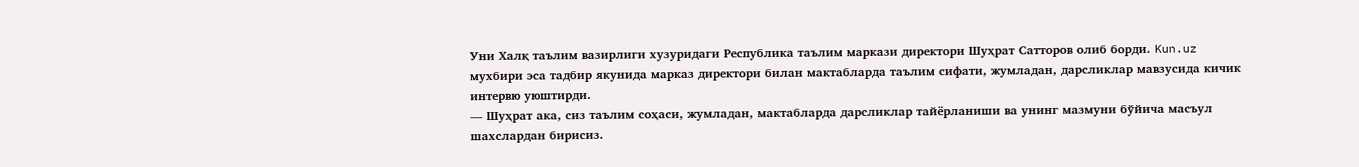Уни Халқ таълим вазирлиги хузуридаги Республика таълим маркази директори Шуҳрат Сатторов олиб борди. Kun.uz мухбири эса тадбир якунида марказ директори билан мактабларда таълим сифати, жумладан, дарсликлар мавзусида кичик интервю уюштирди.
— Шуҳрат ака, сиз таълим соҳаси, жумладан, мактабларда дарсликлар тайёрланиши ва унинг мазмуни бўйича масъул шахслардан бирисиз.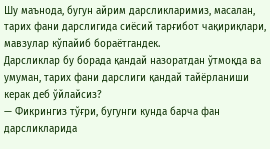Шу маънода, бугун айрим дарсликларимиз, масалан, тарих фани дарслигида сиёсий тарғибот чақириқлари, мавзулар кўпайиб бораётгандек.
Дарсликлар бу борада қандай назоратдан ўтмоқда ва умуман, тарих фани дарслиги қандай тайёрланиши керак деб ўйлайсиз?
— Фикрингиз тўғри, бугунги кунда барча фан дарсликларида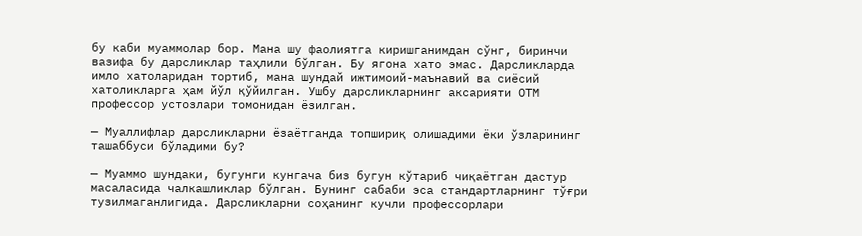бу каби муаммолар бор. Мана шу фаолиятга киришганимдан сўнг, биринчи вазифа бу дарсликлар таҳлили бўлган. Бу ягона хато эмас. Дарсликларда имло хатоларидан тортиб, мана шундай ижтимоий-маънавий ва сиёсий хатоликларга ҳам йўл қўйилган. Ушбу дарсликларнинг аксарияти ОТМ профессор устозлари томонидан ёзилган.

— Муаллифлар дарсликларни ёзаётганда топшириқ олишадими ёки ўзларининг ташаббуси бўладими бу?

— Муаммо шундаки, бугунги кунгача биз бугун кўтариб чиқаётган дастур масаласида чалкашликлар бўлган. Бунинг сабаби эса стандартларнинг тўғри тузилмаганлигида. Дарсликларни соҳанинг кучли профессорлари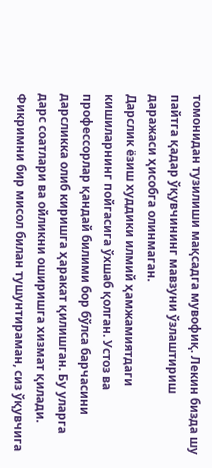томонидан тузилиши мақсадга мувофиқ. Лекин бизда шу пайтга қадар ўқувчининг мавзуни ўзлаштириш даражаси ҳисобга олинмаган.
Дарслик ёзиш худдики илмий ҳамжамиятдаги кишиларнинг пойгасига ўхшаб қолган. Устоз ва профессорлар қандай билими бор бўлса барчасини дарсликка олиб киришга ҳаракат қилишган. Бу уларга дарс соатлари ва ойликни оширишга хизмат қилади.
Фикримни бир мисол билан тушунтираман, сиз ўқувчига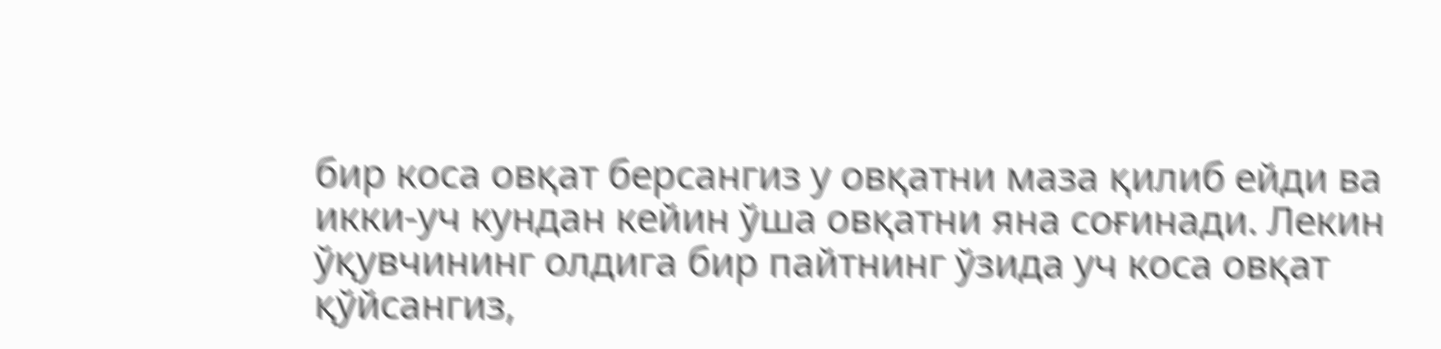бир коса овқат берсангиз у овқатни маза қилиб ейди ва икки-уч кундан кейин ўша овқатни яна соғинади. Лекин ўқувчининг олдига бир пайтнинг ўзида уч коса овқат қўйсангиз,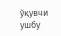ўқувчи ушбу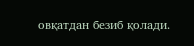овқатдан безиб қолади.